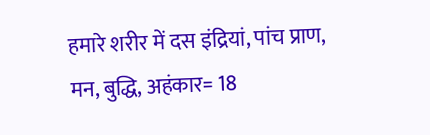हमारे शरीर में दस इंद्रियां, पांच प्राण, मन, बुद्धि, अहंकार= 18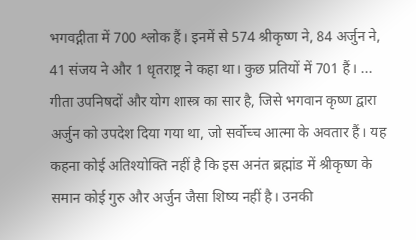भगवद्गीता में 700 श्लोक हैं। इनमें से 574 श्रीकृष्ण ने, 84 अर्जुन ने, 41 संजय ने और 1 धृतराष्ट्र ने कहा था। कुछ प्रतियों में 701 हैं। ... गीता उपनिषदों और योग शास्त्र का सार है, जिसे भगवान कृष्ण द्वारा अर्जुन को उपदेश दिया गया था, जो सर्वोच्च आत्मा के अवतार हैं। यह कहना कोई अतिश्योक्ति नहीं है कि इस अनंत ब्रह्मांड में श्रीकृष्ण के समान कोई गुरु और अर्जुन जैसा शिष्य नहीं है। उनकी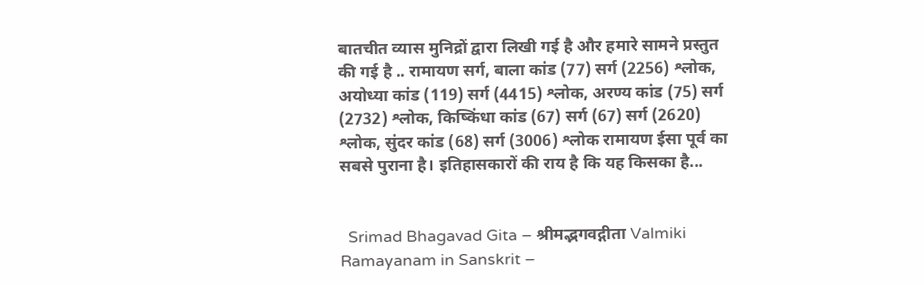बातचीत व्यास मुनिद्रों द्वारा लिखी गई है और हमारे सामने प्रस्तुत की गई है .. रामायण सर्ग, बाला कांड (77) सर्ग (2256) श्लोक, अयोध्या कांड (119) सर्ग (4415) श्लोक, अरण्य कांड (75) सर्ग (2732) श्लोक, किष्किंधा कांड (67) सर्ग (67) सर्ग (2620) श्लोक, सुंदर कांड (68) सर्ग (3006) श्लोक रामायण ईसा पूर्व का सबसे पुराना है। इतिहासकारों की राय है कि यह किसका है...


  Srimad Bhagavad Gita – श्रीमद्भगवद्गीता Valmiki Ramayanam in Sanskrit –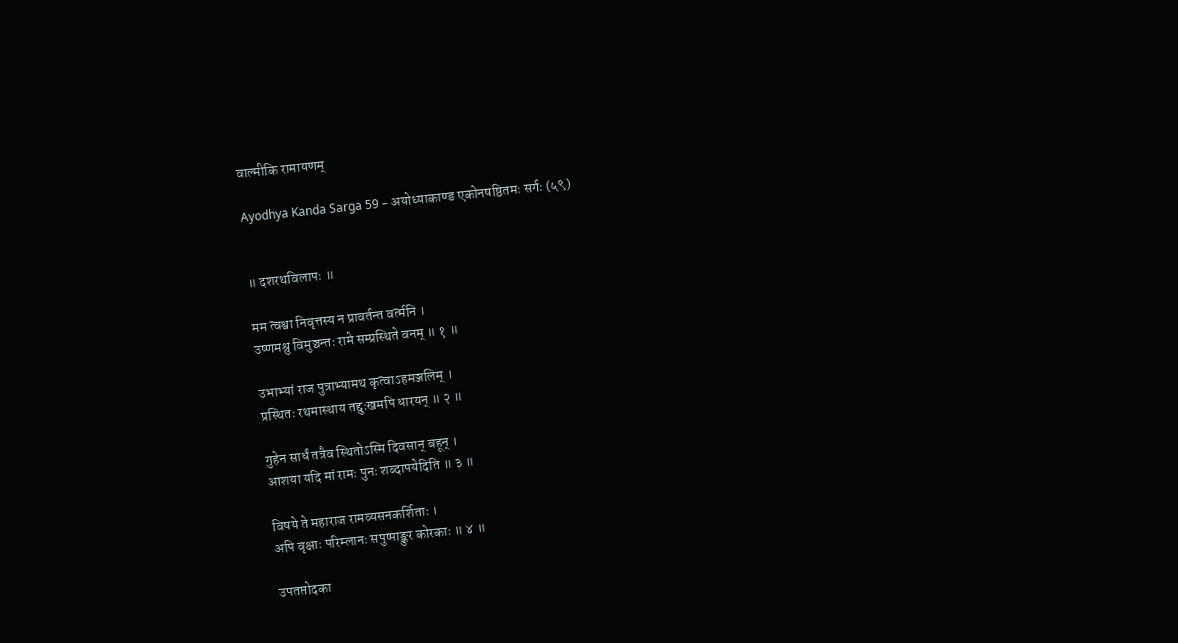वाल्मीकि रामायणम्

Ayodhya Kanda Sarga 59 – अयोध्याकाण्ड एकोनषष्ठितमः सर्गः (५९)


॥ दशरथविलापः ॥

मम त्वश्वा निवृत्तस्य न प्रावर्तन्त वर्त्मनि ।
उष्णमश्रु विमुञ्चन्तः रामे सम्प्रस्थिते वनम् ॥ १ ॥

उभाभ्यां राज पुत्राभ्यामथ कृत्वाऽहमञ्जलिम् ।
प्रस्थितः रथमास्थाय तद्दुःखमपि धारयन् ॥ २ ॥

गुहेन सार्धं तत्रैव स्थितोऽस्मि दिवसान् बहून् ।
आशया यदि मां रामः पुनः शब्दापयेदिति ॥ ३ ॥

विषये ते महाराज रामव्यसनकर्शिताः ।
अपि वृक्षाः परिम्लानः सपुष्पाङ्कुर कोरकाः ॥ ४ ॥

उपतप्तोदका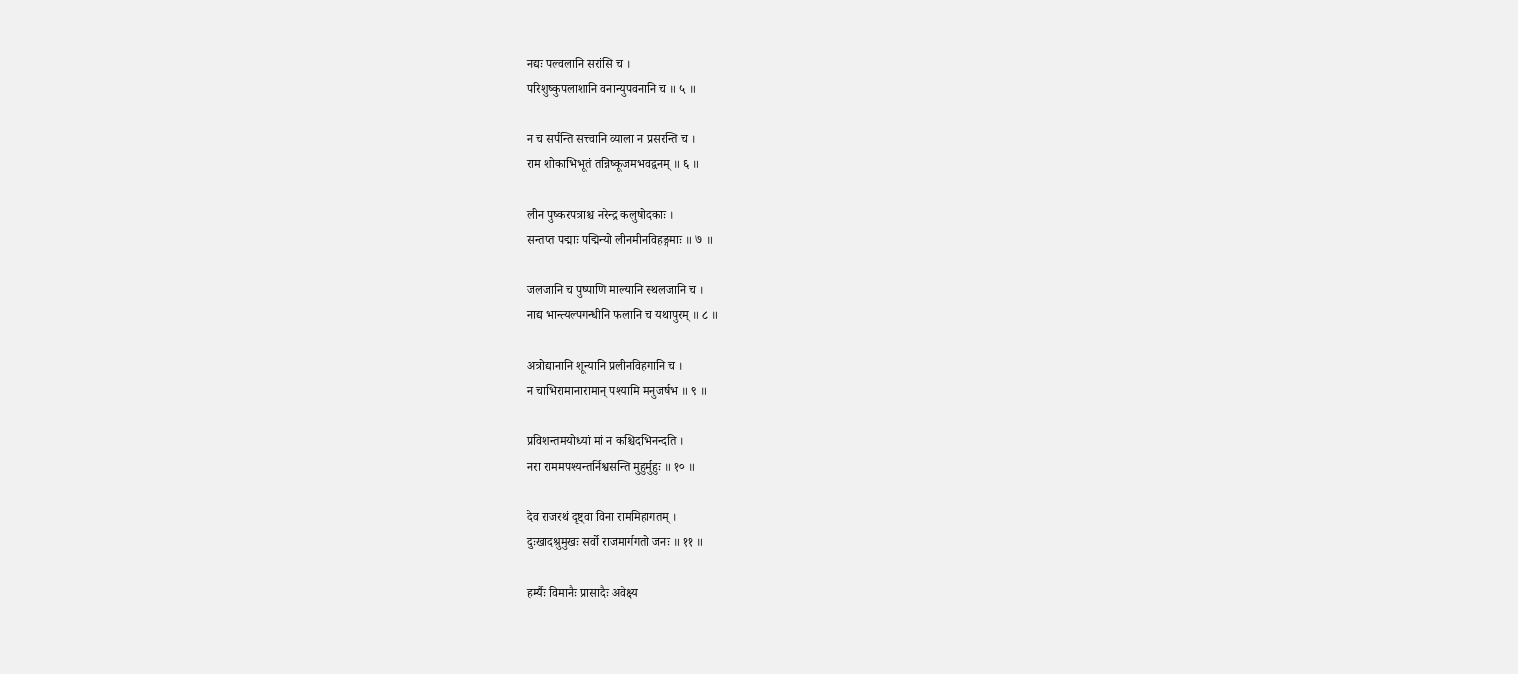नद्यः पल्वलानि सरांसि च ।
परिशुष्कुपलाशानि वनान्युपवनानि च ॥ ५ ॥

न च सर्पन्ति सत्त्वानि व्याला न प्रसरन्ति च ।
राम शोकाभिभूतं तन्निष्कूजमभवद्वनम् ॥ ६ ॥

लीन पुष्करपत्राश्च नरेन्द्र कलुषोदकाः ।
सन्तप्त पद्माः पद्मिन्यो लीनमीनविहङ्गमाः ॥ ७ ॥

जलजानि च पुष्पाणि माल्यानि स्थलजानि च ।
नाद्य भान्त्यल्पगन्धीनि फलानि च यथापुरम् ॥ ८ ॥

अत्रोद्यानानि शून्यानि प्रलीनविहगानि च ।
न चाभिरामानारामान् पश्यामि मनुजर्षभ ॥ ९ ॥

प्रविशन्तमयोध्यां मां न कश्चिदभिनन्दति ।
नरा राममपश्यन्तर्निश्वसन्ति मुहुर्मुहुः ॥ १० ॥

देव राजरथं दृष्ट्वा विना राममिहागतम् ।
दुःखादश्रुमुखः सर्वो राजमार्गगतो जनः ॥ ११ ॥

हर्म्यैः विमानैः प्रासादैः अवेक्ष्य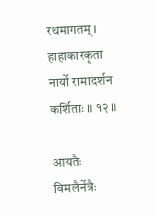रथमागतम् ।
हाहाकारकृता नार्यो रामादर्शन कर्शिताः ॥ १२ ॥

आयतैः विमलैर्नेत्रैः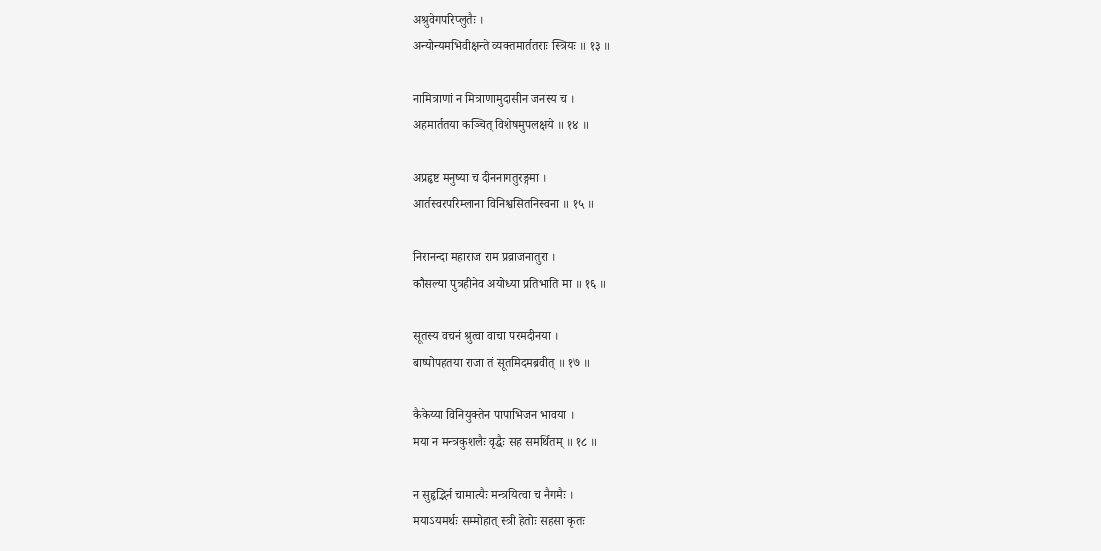अश्रुवेगपरिप्लुतैः ।
अन्योन्यमभिवीक्षन्ते व्यक्तमार्ततराः स्त्रियः ॥ १३ ॥

नामित्राणां न मित्राणामुदासीन जनस्य च ।
अहमार्ततया कञ्चित् विशेषमुपलक्षये ॥ १४ ॥

अप्रहृष्ट मनुष्या च दीननागतुरङ्गमा ।
आर्तस्वरपरिम्लाना विनिश्वसितनिस्वना ॥ १५ ॥

निरानन्दा महाराज राम प्रव्राजनातुरा ।
कौसल्या पुत्रहीनेव अयोध्या प्रतिभाति मा ॥ १६ ॥

सूतस्य वचनं श्रुत्वा वाचा परमदीनया ।
बाष्पोपहतया राजा तं सूतमिदमब्रवीत् ॥ १७ ॥

कैकेय्या विनियुक्तेन पापाभिजन भावया ।
मया न मन्त्रकुशलैः वृद्धैः सह समर्थितम् ॥ १८ ॥

न सुहृद्भिर्न चामात्यैः मन्त्रयित्वा च नैगमैः ।
मयाऽयमर्थः सम्मोहात् स्त्री हेतोः सहसा कृतः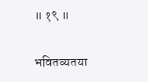॥ १९ ॥

भवितव्यतया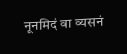नूनमिदं वा व्यसनं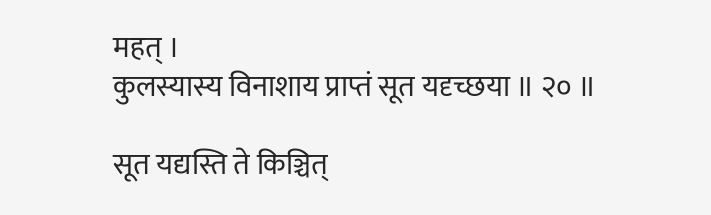महत् ।
कुलस्यास्य विनाशाय प्राप्तं सूत यदृच्छया ॥ २० ॥

सूत यद्यस्ति ते किञ्चित्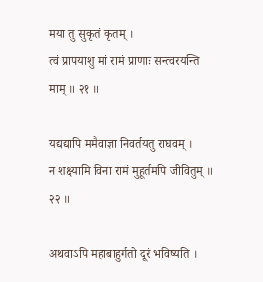मया तु सुकृतं कृतम् ।
त्वं प्रापयाशु मां रामं प्राणाः सन्त्वरयन्ति माम् ॥ २१ ॥

यद्यद्यापि ममैवाज्ञा निवर्तयतु राघवम् ।
न शक्ष्यामि विना रामं मुहूर्तमपि जीवितुम् ॥ २२ ॥

अथवाऽपि महाबाहुर्गतो दूरं भविष्यति ।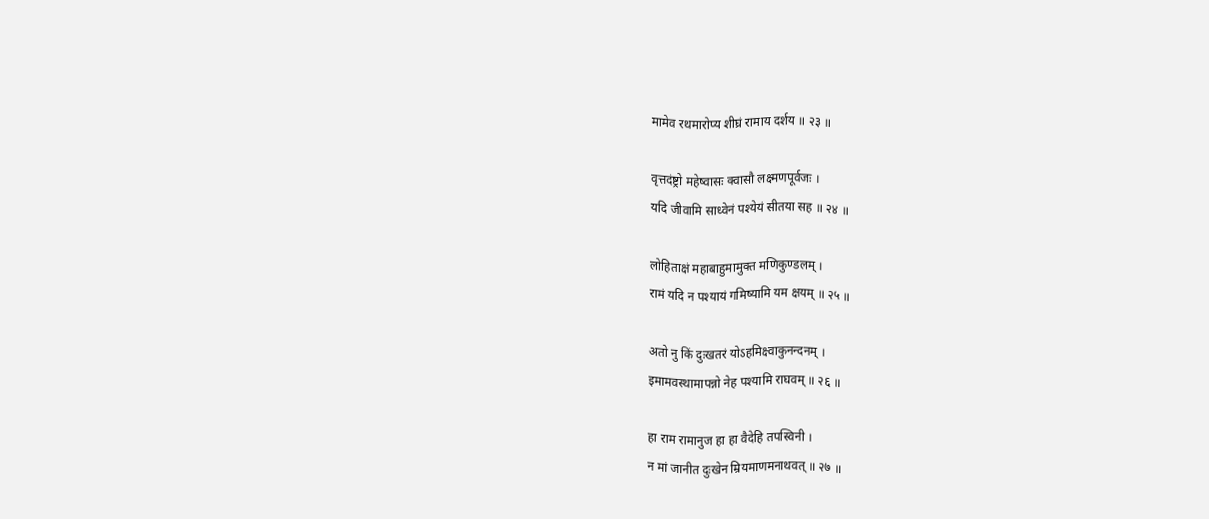मामेव रथमारोप्य शीघ्रं रामाय दर्शय ॥ २३ ॥

वृत्तदंष्ट्रो महेष्वासः क्वासौ लक्ष्मणपूर्वजः ।
यदि जीवामि साध्वेनं पश्येयं सीतया सह ॥ २४ ॥

लोहिताक्षं महाबाहुमामुक्त मणिकुण्डलम् ।
रामं यदि न पश्यायं गमिष्यामि यम क्षयम् ॥ २५ ॥

अतो नु किं दुःखतरं योऽहमिक्ष्वाकुनन्दनम् ।
इमामवस्थामापन्नो नेह पश्यामि राघवम् ॥ २६ ॥

हा राम रामानुज हा हा वैदेहि तपस्विनी ।
न मां जानीत दुःखेन म्रियमाणमनाथवत् ॥ २७ ॥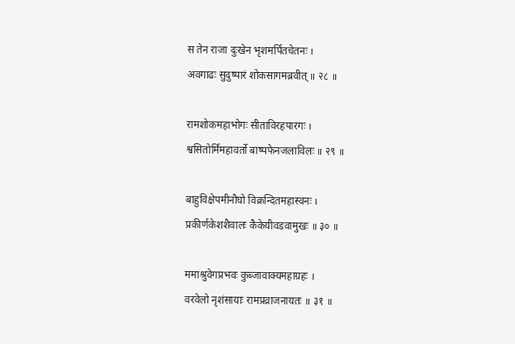स तेन राजा दुःखेन भृशमर्पितचेतनः ।
अवगाढः सुदुष्पारं शोकसागमब्रवीत् ॥ २८ ॥

रामशोकमहाभोगः सीताविरहपारगः ।
श्वसितोर्मिमहावर्तो बाष्पफेनजलाविलः ॥ २९ ॥

बाहुविक्षेपमीनौघो विक्रन्दितमहास्वनः ।
प्रकीर्णकेशशैवालः कैकेयीवडवामुखः ॥ ३० ॥

ममाश्रुवेगप्रभवः कुब्जावाक्यमहाग्रहः ।
वरवेलो नृशंसायाः रामप्रव्राजनायतः ॥ ३१ ॥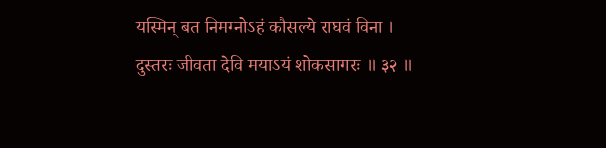यस्मिन् बत निमग्नोऽहं कौसल्ये राघवं विना ।
दुस्तरः जीवता देवि मयाऽयं शोकसागरः ॥ ३२ ॥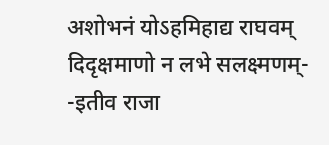अशोभनं योऽहमिहाद्य राघवम्
दिदृक्षमाणो न लभे सलक्ष्मणम्-
-इतीव राजा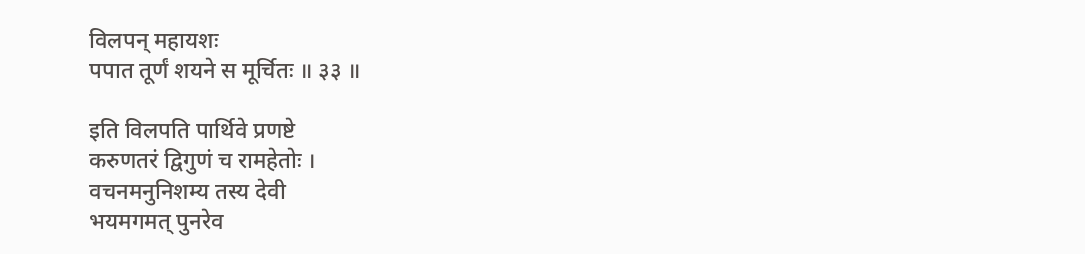विलपन् महायशः
पपात तूर्णं शयने स मूर्चितः ॥ ३३ ॥

इति विलपति पार्थिवे प्रणष्टे
करुणतरं द्विगुणं च रामहेतोः ।
वचनमनुनिशम्य तस्य देवी
भयमगमत् पुनरेव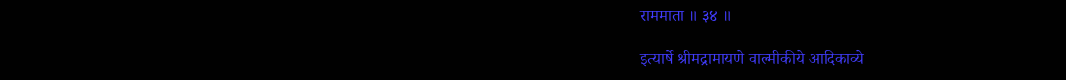राममाता ॥ ३४ ॥

इत्यार्षे श्रीमद्रामायणे वाल्मीकीये आदिकाव्ये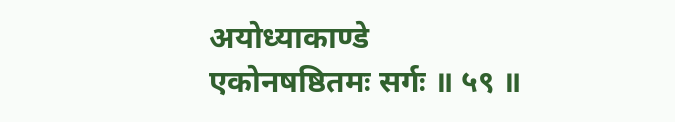अयोध्याकाण्डे एकोनषष्ठितमः सर्गः ॥ ५९ ॥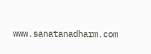www.sanatanadharm.com